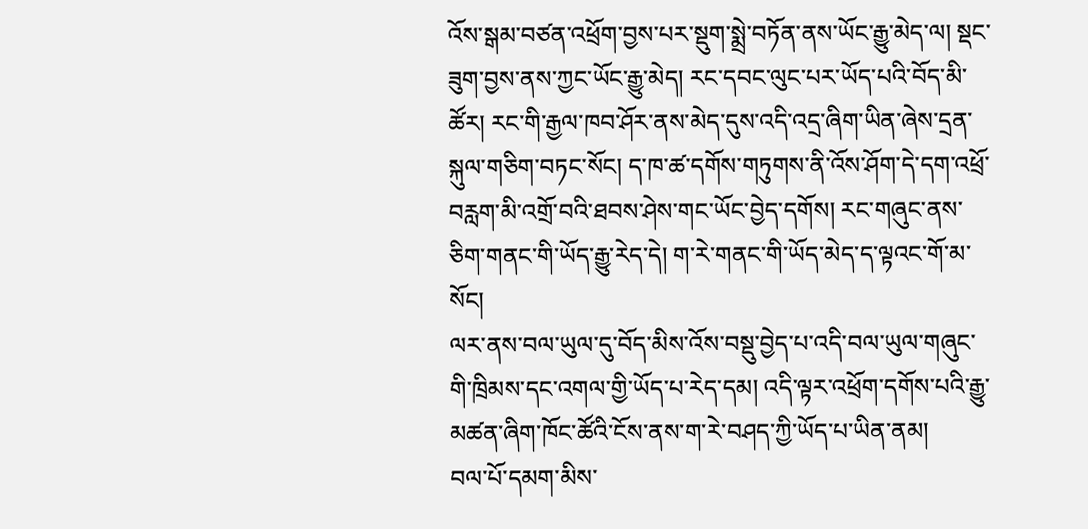འོས་སྒམ་བཙན་འཕྲོག་བྱས་པར་སྡུག་སྨྲེ་བཏོན་ནས་ཡོང་རྒྱུ་མེད་ལ། སྡང་ཟུག་བྱས་ནས་ཀྱང་ཡོང་རྒྱུ་མེད། རང་དབང་ལུང་པར་ཡོད་པའི་བོད་མི་ཚོར། རང་གི་རྒྱལ་ཁབ་ཤོར་ནས་མེད་དུས་འདི་འདྲ་ཞིག་ཡིན་ཞེས་དྲན་སྐུལ་གཅིག་བཏང་སོང། ད་ཁ་ཚ་དགོས་གཏུགས་ནི་འོས་ཤོག་དེ་དག་འཕྲོ་བརླག་མི་འགྲོ་བའི་ཐབས་ཤེས་གང་ཡོང་བྱེད་དགོས། རང་གཞུང་ནས་ཅིག་གནང་གི་ཡོད་རྒྱུ་རེད་དེ། ག་རེ་གནང་གི་ཡོད་མེད་ད་ལྟའང་གོ་མ་སོང།
ལར་ནས་བལ་ཡུལ་དུ་བོད་མིས་འོས་བསྡུ་བྱེད་པ་འདི་བལ་ཡུལ་གཞུང་གི་ཁྲིམས་དང་འགལ་གྱི་ཡོད་པ་རེད་དམ། འདི་ལྟར་འཕྲོག་དགོས་པའི་རྒྱུ་མཚན་ཞིག་ཁོང་ཚོའི་ངོས་ནས་ག་རེ་བཤད་ཀྱི་ཡོད་པ་ཡིན་ནམ།
བལ་པོ་དམག་མིས་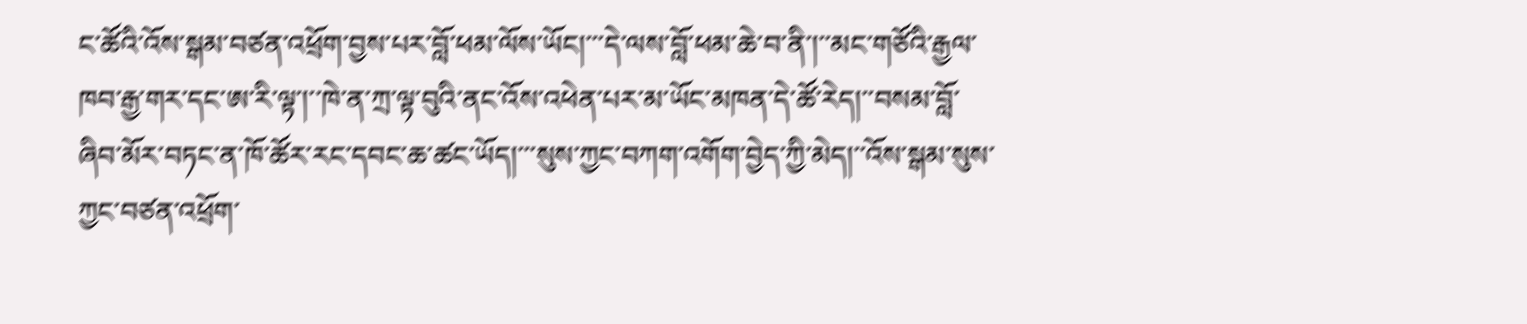ང་ཚོའི་འོས་སྒམ་བཙན་འཕྲོག་བྱས་པར་བློ་ཕམ་ལོས་ཡོང།་་་དེ་ལས་བློ་ཕམ་ཆེ་བ་ནི་།་་མང་གཙོའི་རྒྱལ་ཁབ་རྒྱ་གར་དང་ཨ་རི་ལྟ་།་་ཁེ་ན་ཀྲ་ལྟ་བུའི་ནང་འོས་འཕེན་པར་མ་ཡོང་མཁན་དེ་ཚོ་རེད།་་བསམ་བློ་ཞིབ་མོར་བཏང་ན་ཁོ་ཚོར་རང་དབང་ཆ་ཚང་ཡོད།་་་སུས་ཀྱང་བཀག་འགོག་བྱེད་ཀྱི་མེད།་་འོས་སྒམ་སུས་ཀྱང་བཙན་འཕྲོག་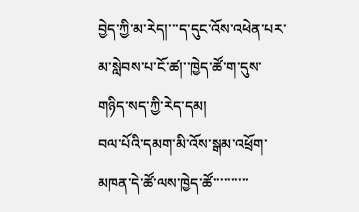བྱེད་ཀྱི་མ་རེད།་་་ད་དུང་འོས་འཕེན་པར་མ་སླེབས་པ་ངོ་ཚ།་་ཁྱེད་ཚོ་ག་དུས་གཉིད་སད་ཀྱི་རེད་དམ།
བལ་པོའི་དམག་མི་འོས་སྒམ་འཕྲོག་མཁན་དེ་ཚོ་ལས་ཁྱེད་ཚོ་་་་་་་་་་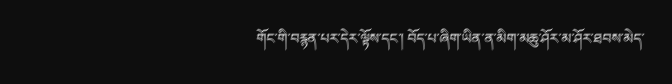གོང་གི་བརྙན་པར་དེར་ལྟོས་དང་། བོད་པ་ཞིག་ཡིན་ན་མིག་མཆུ་ཤོར་མ་ཤོར་ཐབས་མེད་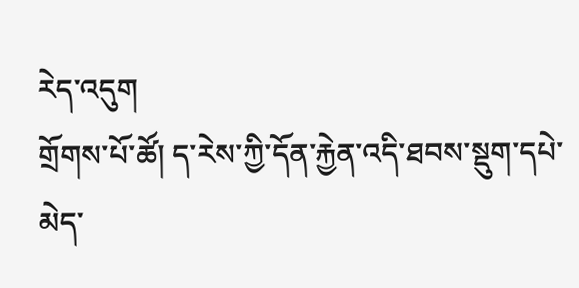རེད་འདུག
གྲོགས་པོ་ཚོ། ད་རེས་ཀྱི་དོན་རྐྱེན་འདི་ཐབས་སྡུག་དཔེ་མེད་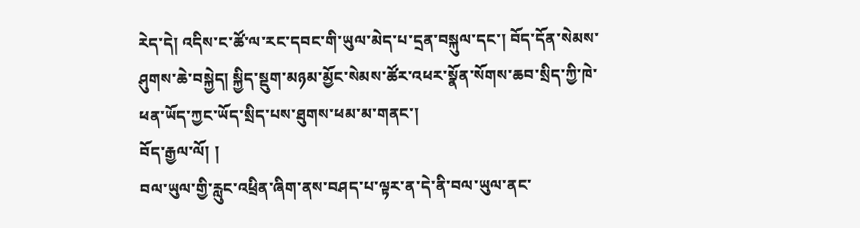རེད་དེ། འདིས་ང་ཚོ་ལ་རང་དབང་གི་ཡུལ་མེད་པ་དྲན་བསྐུལ་དང་། བོད་དོན་སེམས་ཤུགས་ཆེ་བསྐྱེད། སྐྱིད་སྡུག་མཉམ་མྱོང་སེམས་ཚོར་འཕར་སྣོན་སོགས་ཆབ་སྲིད་ཀྱི་ཁེ་ཕན་ཡོད་ཀྱང་ཡོད་སྲིད་པས་ཐུགས་ཕམ་མ་གནང་།
བོད་རྒྱལ་ལོ། །
བལ་ཡུལ་གྱི་རླུང་འཕྲིན་ཞིག་ནས་བཤད་པ་ལྟར་ན་དེ་ནི་བལ་ཡུལ་ནང་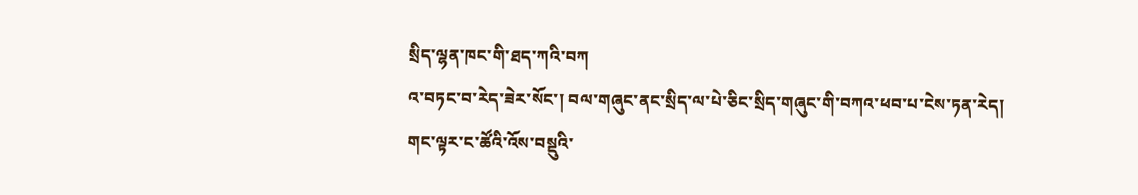སྲིད་ལྷན་ཁང་གི་ཐད་ཀའི་བཀ
འ་བཏང་བ་རེད་ཟེར་སོང་། བལ་གཞུང་ནང་སྲིད་ལ་པེ་ཅིང་སྲིད་གཞུང་གི་བཀའ་ཕབ་པ་ངེས་ཏན་རེད།
གང་ལྟར་ང་ཚོའི་འོས་བསྡུའི་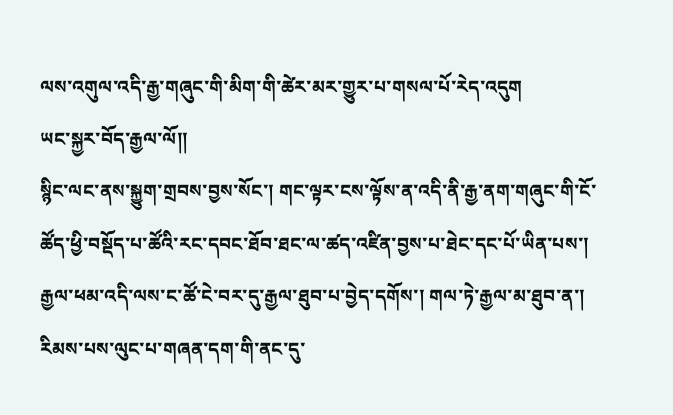ལས་འགུལ་འདི་རྒྱ་གཞུང་གི་མིག་གི་ཚེར་མར་གྱུར་པ་གསལ་པོ་རེད་འདུག
ཡང་སྐྱར་བོད་རྒྱལ་ལོ།།
སྙིང་ལང་ནས་སྐྱུག་གྲབས་བྱས་སོང་། གང་ལྟར་ངས་ལྟོས་ན་འདི་ནི་རྒྱ་ནག་གཞུང་གི་ངོ་ཚོད་ཕྱི་བསྡོད་པ་ཚོའི་རང་དབང་ཐོབ་ཐང་ལ་ཚད་འཛིན་བྱས་པ་ཐེང་དང་པོ་ཡིན་པས་། རྒྱལ་ཕམ་འདི་ལས་ང་ཚོ་ངེ་བར་དུ་རྒྱལ་ཐུབ་པ་བྱེད་དགོས་། གལ་ཏེ་རྒྱལ་མ་ཐུབ་ན་། རིམས་པས་ལུང་པ་གཞན་དག་གི་ནང་དུ་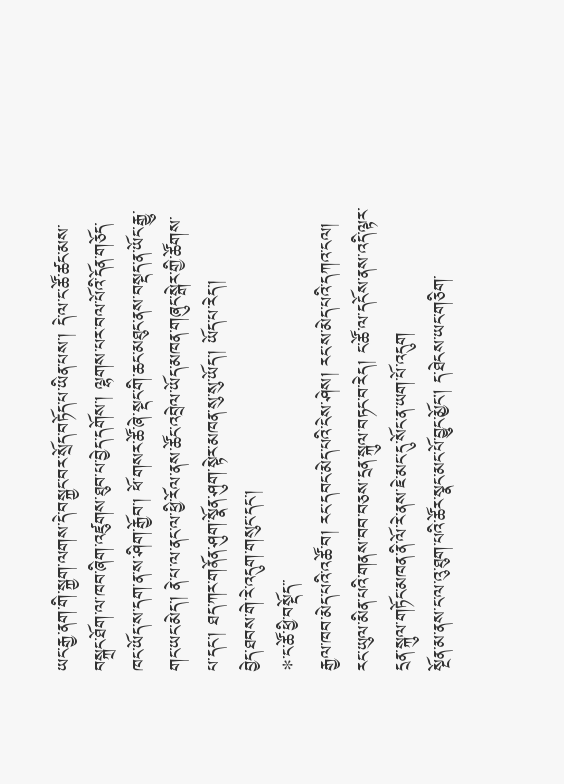ཡང་རྒྱ་ནག་གི་སྐྱག་ལགས་དེ་བསྐྱང་བར་སྲོད་བཏོད་པ་ཡིན་པས་། དེ་ལ་ང་ཚོ་ཚང་མས་བསྐྲང་ཐོག་ལ་ཁབ་ཞིག་འཛུགས་ཐུབ་པ་བྱེད་དགོས་། ལྷགས་པར་བལ་པོའི་དོན་གཅོད་ཁང་ཡོད་ས་དག་ན་ས་ཤིག་རྒྱོབ་། ཕོ་གསར་ཚོ་ཞེ་སྡང་གི་ཆང་མཐུང་ནས་བསྡད་ན་ཡོང་རྒྱུ་གང་ཡང་མེད་། ནེ་པ་ལ་ནང་ལ་ཕྱི་རོལ་ནས་ཚོང་འབྲེལ་ཡོད་མཁན་གཞུང་སྒེར་གྱི་ཚོགས་པ་དང་། ཐད་ཀར་གནོན་ཤུག་སྣོན་ཤུག་སྟེར་མཁན་སུ་སུ་ཡོད་། ཡོད་པ་རེད་།
བྱེད་ཐབས་གེ་རེ་འདུག་གསུང་དང་།
*་ང་ཚོ་ཕྱི་བསྡོད་་
རྒྱལ་ཁབ་མེད་པའི་འཚོ་བ། རང་དབང་མེད་པའི་ངེས་ཤེས། རང་ས་མེད་པའི་དཀའ་ངལ། རང་ཡུལ་མིན་པའི་གནས་བབ་བཅས་དྲན་སྐུལ་བཏང་བ་རེད། ང་ཚོ་ལ་དངོས་ནས་འདི་ལྟར་དྲན་སྐུལ་གཏོང་མཁན་ནི་ལོ་རེ་ནས་ཇེ་མང་དུ་སོང་ན་ཡག་པོ་འདུག
སྔོན་མ་ནས་ང་ལ་འུ་ཐུག་པའི་ཚོར་སྣང་མང་པོ་བྱུང་མྱོང། ད་ཐེངས་ཡང་གཅིག་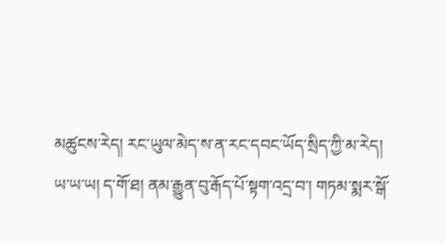མཚུངས་རེད། རང་ཡུལ་མེད་ས་ན་རང་དབང་ཡོད་སྲིད་ཀྱི་མ་རེད།
ཡ་ཡ་ཡ། ད་གོ་ཐ། ནམ་རྒྱུན་བུ་རྒོད་པོ་སྟག་འདྲ་བ་། གཏམ་སྨར་སྒོ་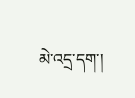མེ་འདྲ་དག་།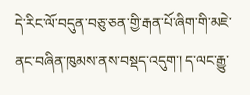དེ་རིང་ལོ་བདུན་བཅུ་ཅན་གྱི་རྒན་པོ་ཞིག་གི་མཇེ་ནང་བཞིན་ཁུམས་ནས་བསྡད་འདུག་། ད་ལང་རྒྱུ་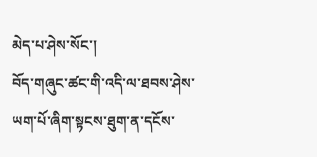མེད་པ་ཤེས་སོང་།
བོད་གཞུང་ཚང་གི་འདི་ལ་ཐབས་ཤེས་ཡག་པོ་ཞིག་སྟངས་ཐུག་ན་དངོས་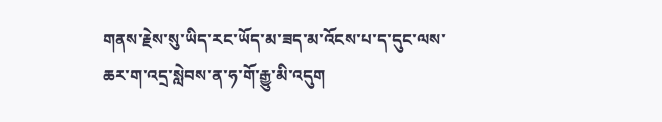གནས་རྗེས་སུ་ཡིད་རང་ཡོད་མ་ཟད་མ་འོངས་པ་ད་དུང་ལས་ཆར་ག་འདྲ་སླེབས་ན་ཧ་གོ་རྒྱུ་མི་འདུག